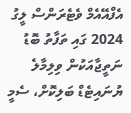އެފްއޭއެމް ވެޓެރަންސް ލީގު 2024 ގައި ތަފާތު ބޮޑު ނަތީޖާއަކުން ވިލިމާލެ ޔުނައިޓެޑް ބަލިކޮށް، ސެމީ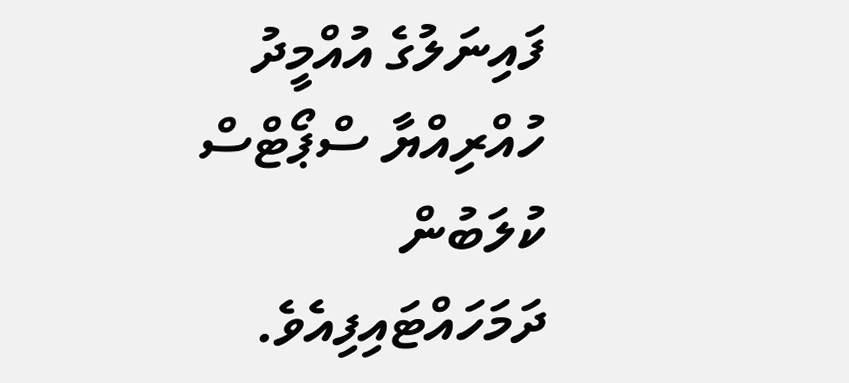ފައިނަލުގެ އުއްމީދު ހުއްރިއްޔާ ސްޕޯޓްސް ކުލަބުން ދަމަހައްޓައިފިއެވެ.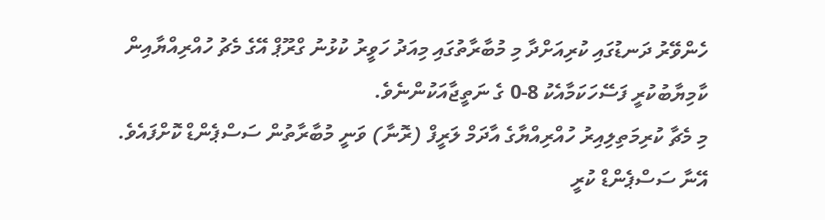ހެންވޭރު ދަނޑުގައި ކުރިއަށްދާ މި މުބާރާތުގައި މިއަދު ހަވީރު ކުޅުނު ގްރޫޕް އޭގެ މެޗު ހުއްރިއްޔާއިން ކާމިޔާބުކުރީ ފަސޭހަކަމާއެކު 8-0 ގެ ނަތީޖާއަކުންނެވެ.
މި މެޗާ ކުރިމަތިލިއިރު ހުއްރިއްޔާގެ އާދަމް ލަރީފް (ރޮނާ) ވަނީ މުބާރާތުން ސަސްޕެންޑް ކޮށްފައެވެ. އޭނާ ސަސްޕެންޑް ކުރީ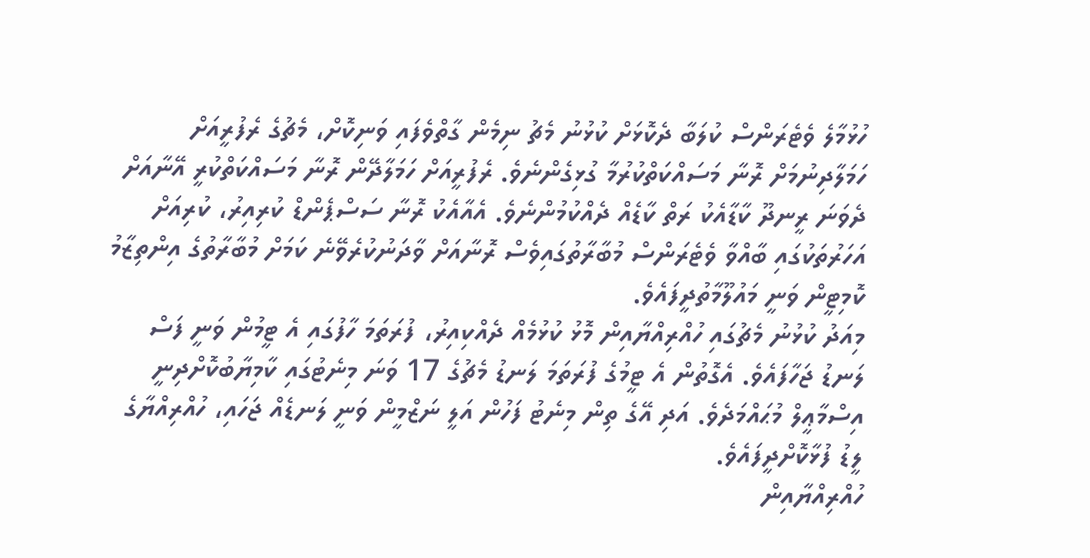ހުޅުމާލެ ވެޓެރަންސް ކުލަބާ ދެކޮޅަށް ކުޅުނު މެޗު ނިމެން ގާތްވެފައި ވަނިކޮށް، މެޗުގެ ރެފުރީއަށް ހަމަލާދިނުމަށް ރޮނާ މަސައްކަތްކުރުމާ ގުޅިގެންނެވެ. ރެފުރީއަށް ހަމަލާދޭން ރޮނާ މަސައްކަތްކުރީ އޭނާއަށް ދެވަނަ ރީނދޫ ކާޑާއެކު ރަތް ކާޑެއް ދެއްކުމުންނެވެ. އެއާއެކު ރޮނާ ސަސްޕެންޑް ކުރިއިރު، ކުރިއަށް އަހަރުތަކުގައި ބާއްވާ ވެޓެރަންސް މުބާރާތުގައިވެސް ރޮނާއަށް ވާދަނުކުރެވޭނެ ކަމަށް މުބާރާތުގެ އިންތިޒާމު ކޮމިޓީން ވަނީ މައުލޫމާތުދީފައެވެ.
މިއަދު ކުޅުނު މެޗުގައި ހުއްރިއްޔާއިން މޮޅު ކުޅުމެއް ދެއްކިއިރު، ފުރަތަމަ ހާފުގައި އެ ޓީމުން ވަނީ ފަސް ލަނޑު ޖަހާފައެވެ. އެގޮތުން އެ ޓީމުގެ ފުރަތަމަ ލަނޑު މެޗުގެ 17 ވަނަ މިނެޓުގައި ކާމިޔާބުކޮށްދިނީ އިސްމާޢީލް މުޙައްމަދެވެ. އަދި އޭގެ ތިން މިނެޓު ފަހުން އަލީ ނަޒްމީން ވަނީ ލަނޑެއް ޖަހައި، ހުއްރިއްޔާގެ ލީޑު ފުޅާކޮށްދީފައެވެ.
ހުއްރިއްޔާއިން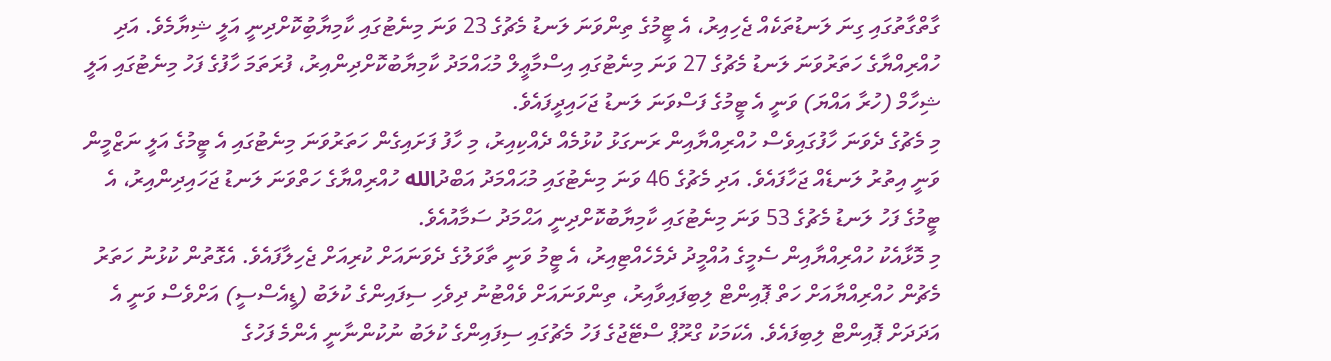ގާތްގާތުގައި ގިނަ ލަނޑުތަކެއް ޖެހިއިރު، އެ ޓީމުގެ ތިންވަނަ ލަނޑު މެޗުގެ 23 ވަނަ މިނެޓުގައި ކާމިޔާބުިކޮށްދިނީ އަލީ ޝިޔާމެވެ. އަދި ހުއްރިއްޔާގެ ހަތަރުވަނަ ލަނޑު މެޗުގެ 27 ވަނަ މިނެޓުގައި އިސްމާޢީލް މުޙައްމަދު ކާމިޔާބުކޮށްދިންއިރު، ފުރަތަމަ ހާފުގެ ފަހު މިނެޓުގައި އަލީ ޝިހާމް (ހުރާ އައްޔަ) ވަނީ އެ ޓީމުގެ ފަސްވަނަ ލަނޑު ޖަހައިދީފައެވެ.
މި މެޗުގެ ދެވަނަ ހާފުގައިވެސް ހުއްރިއްޔާއިން ރަނގަޅު ކުޅުމެއް ދެއްކިއިރު، މި ހާފު ފަށައިގެން ހަތަރުވަނަ މިނެޓުގައި އެ ޓީމުގެ އަލީ ނަޒްމީން ވަނީ އިތުރު ލަނޑެއް ޖަހާފައެވެ. އަދި މެޗުގެ 46 ވަނަ މިނެޓުގައި މުޙައްމަދު އަބްދުالله ހުއްރިއްޔާގެ ހަތްވަނަ ލަނޑު ޖަހައިދިންއިރު، އެ ޓީމުގެ ފަހު ލަނޑު މެޗުގެ 53 ވަނަ މިނެޓުގައި ކާމިޔާބުކޮށްދިނީ އަޙްމަދު ސަމާއުއެވެ.
މި މޮޅާއެކު ހުއްރިއްޔާއިން ސެމީގެ އުއްމީދު ދެމެހެއްޓިއިރު، އެ ޓީމު ވަނީ ތާވަލުގެ ދެވަނައަށް ކުރިއަށް ޖެހިލާފައެވެ. އެގޮތުން ކުޅުނު ހަތަރު މެޗުން ހުއްރިއްޔާއަށް ހަތް ޕޮއިންޓް ލިބިފައިވާއިރު، ތިންވަނައަށް ވެއްޓުނު ދިވެހި ސިފައިންގެ ކުލަބު (ޑީއެސްސީ) އަށްވެސް ވަނީ އެ އަދަދަށް ޕޮއިންޓް ލިބިފައެވެ. އެކަމަކު ގްރޫޕް ސްޓޭޖުގެ ފަހު މެޗުގައި ސިފައިންގެ ކުލަބު ނުކުންނާނީ އެންމެ ފަހުގެ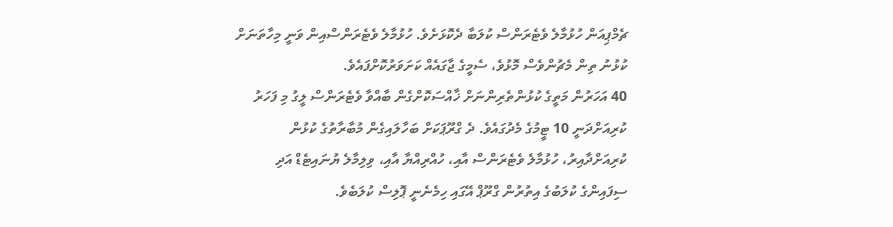ޗެމްޕިއަން ހުޅުމާލެ ވެޓެރަންސް ކުލަބާ ދެކޮޅަށެވެ. ހުޅުމާލެ ވެޓެރަންސްއިން ވަނީ މިހާތަނަށް ކުޅުނު ތިން މެޗުންވެސް މޮޅުވެ، ސެމީގެ ޖާގައެއް ކަށަވަރުކޮށްފައެވެ.
40 އަހަރުން މަތީގެ ކުޅުންތެރިންނަށް ޚާއްސަކޮށްގެން ބާއްވާ ވެޓެރަންސް ލީގު މި ފަހަރު ކުރިއަށްދަނީ 10 ޓީމުގެ މެދުގައެވެ. ދެ ގްރޫޕަކަށް ބަހާލައިގެން މުބާރާތުގެ ކުޅުން ކުރިއަށްދާއިރު، ހުޅުމާލެ ވެޓެރަންސް އާއި، ހުއްރިއްޔާ އާއި، ވިލިމާލެ ޔުނައިޓެޑް އަދި ސިފައިންގެ ކުލަބުގެ އިތުރުން ގްރޫޕް އޭގައި ހިމެނެނީ ޕޮލިސް ކުލަބެވެ.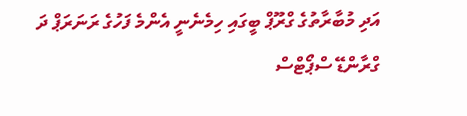އަދި މުބާރާތުގެ ގްރޫޕް ބީގައި ހިމެނެނީ އެންމެ ފަހުގެ ރަނަރަޕް ދަ ގްރާންޑޭ ސްޕޯޓްސް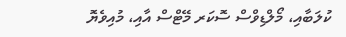ކުލަބާއި، މޯލްޑިވްސް ސޮކަރ މޭޓްސް އާއި، މުއިވެޔޮ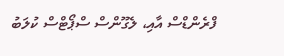ފްރެންޑްސް އާއި، ލެގޫންސް ސްޕޯޓްސް ކުލަބު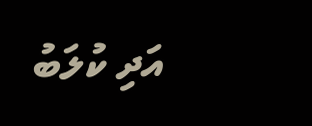އަދި ކުލަބު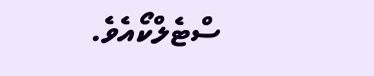ސްޓެލްކޯއެވެ.